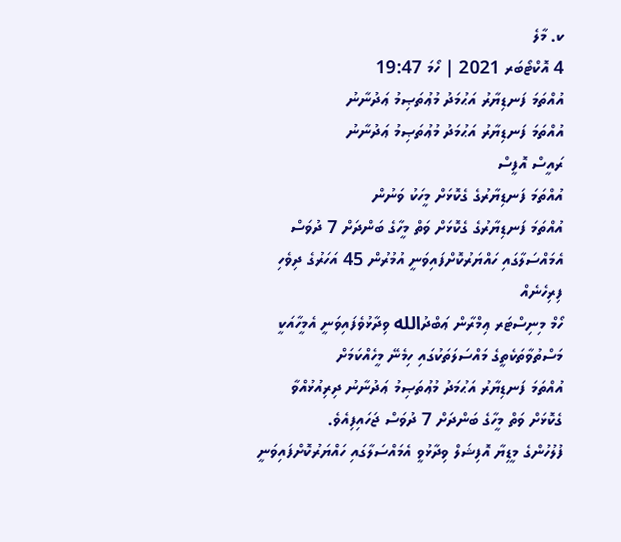ކ. މާލެ
4 އޮކްޓޯބަރ 2021 | ހޯމަ 19:47
އުއްތަމަ ފަނޑިޔާރު އަޙުމަދު މުޢުތަޞިމު ޢަދުނާނު
އުއްތަމަ ފަނޑިޔާރު އަޙުމަދު މުޢުތަޞިމު ޢަދުނާނު
ރައީސް އޮފީސް
އުއްތަމަ ފަނޑިޔާރުގެ ގެކޮޅަށް މީހަކު ވަނުން
އުއްތަމަ ފަނޑިޔާރުގެ ގެކޮޅަށް ވަތް މީހާގެ ބަންދަށް 7 ދުވަސް
އެމައްސަލާގައި ހައްޔަރުކޮށްފައިވަނީ އުމުރުން 45 އަހަރުގެ ދިވެހި ފިރިހެނެއް
ހޯމް މިނިސްޓަރ ޢިމްރާން ޢަބްދުالله ވިދާޅުވެފައިވަނީ އެމީހާއަކީ މަސްތުވާތަކެތީގެ މައްސަލަތަކުގައި ހިމެނޭ މީހެއްކަމަށް
އުއްތަމަ ފަނޑިޔާރު އަޙުމަދު މުޢުތަޞިމު ޢަދުނާނު ދިރިއުޅުއްވާ ގެކޮޅަށް ވަތް މީހާގެ ބަންދަށް 7 ދުވަސް ޖަހައިފިއެވެ.
ފުލުހުންގެ މީޑިޔާ އޮފިޝަލް ވިދާޅުވީ އެމައްސަލާގައި ހައްޔަރުކޮށްފައިވަނީ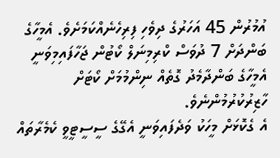އުމުރުން 45 އަހަރުގެ ދިވެހި ފިރިހެނެއްކަމަށެވެ. އެމީހާގެ ބަންދަށް 7 ދުވަސް ކްރިމިނަލް ކޯޓުން ޖަހާފައިމިވަނީ އެމީހާގެ ބަންދާމެދު ގޮތެއް ނިންމުމަށް ކޯޓަށް ހާޒިރުކުރުމުންނެވެ.
އެ ގެކޮޅަށް މީހަކު ވަދެފައިވަނީ އެގޭގެ ސީސީޓީވީ ކެމެރާތައް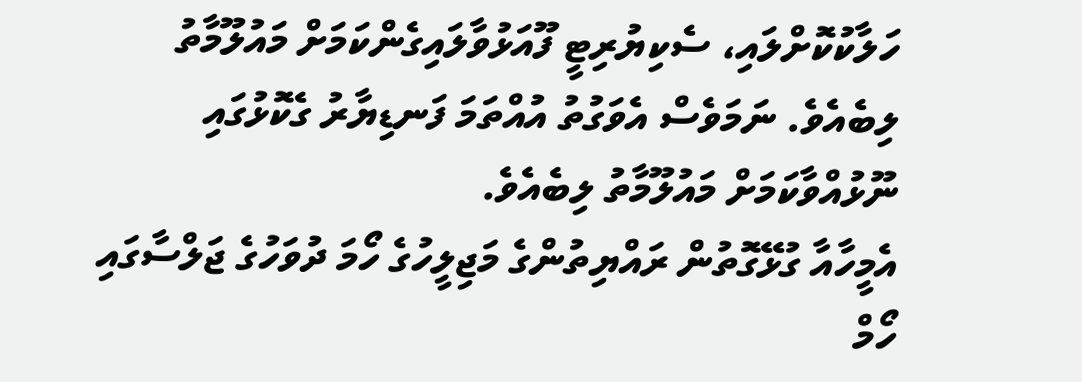ހަލާކުކޮށްލައި، ސެކިޔުރިޓީ ފޫއަޅުވާލައިގެންކަމަށް މައުލޫމާތު ލިބެއެވެ. ނަމަވެސް އެވަގުތު އުއްތަމަ ފަނޑިޔާރު ގެކޮޅުގައި ނޫޅުއްވާކަމަށް މައުލޫމާތު ލިބެއެވެ.
އެމީހާއާ ގުޅޭގޮތުން ރައްޔިތުންގެ މަޖިލީހުގެ ހޯމަ ދުވަހުގެ ޖަލްސާގައި ހޯމް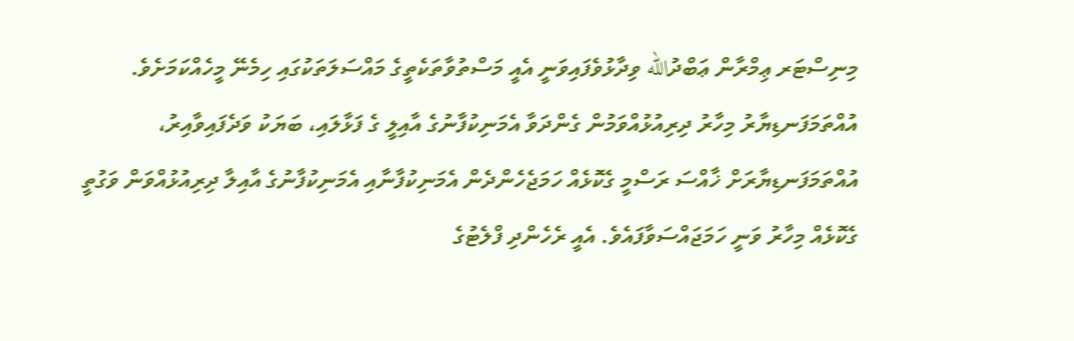މިނިސްޓަރ ޢިމްރާން ޢަބްދުالله ވިދާޅުވެފައިވަނީ އެއީ މަސްތުވާތަކެތީގެ މައްސަލަތަކުގައި ހިމެނޭ މީހެއްކަމަށެވެ.
އުއްތަމަފަނޑިޔާރު މިހާރު ދިރިއުޅުއްވަމުން ގެންދަވާ އެމަނިކުފާނުގެ އާއިލީ ގެ ފަޅާލައި، ބަޔަކު ވަދެފައިވާއިރު، އުއްތަމަފަނޑިޔާރަށް ޚާއްސަ ރަސްމީ ގެކޮޅެއް ހަމަޖެހެންދެން އެމަނިކުފާނާއި އެމަނިކުފާނުގެ އާއިލާ ދިރިއުޅުއްވަން ވަގުތީ ގެކޮޅެއް މިހާރު ވަނީ ހަމަޖައްސަވާފައެވެ. އެއީ ރެހެންދި ފްލެޓުގެ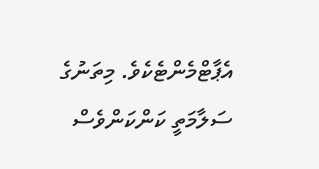އެޕާޓްމެންޓެކެވެ. މިތަނުގެ ސަލާމަތީ ކަންކަންވެސް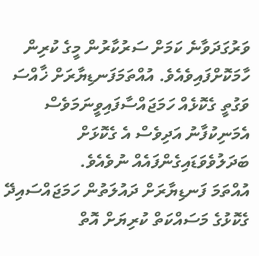ވަރުގަދަވާނެ ކަމަށް ސަރުކާރުން މީގެ ކުރިން ހާމަކޮށްފައިވެއެވެ. އުއްތަމަފަނޑިޔާރަށް ޚާއްސަ ވަގުތީ ގެކޮޅެއް ހަމަޖައްސާފައިވީނަމަވެސް އެމަނިކުފާނު އަދިވެސް އެ ގެކޮޅަށް ބަދަލުވެވަޑައިގެންފައެއް ނުވެއެވެ.
އުއްތަމަ ފަނޑިޔާރަށް ދައުލަތުން ހަމަޖައްސައިދޭ ގެކޮޅުގެ މަސައްކަތް ކުރިޔަށް އޮތް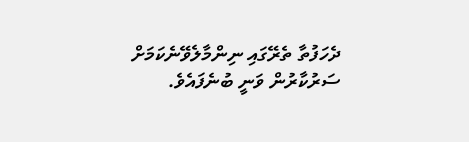ދެހަފުތާ ތެރޭގައި ނިންމާލެވޭނެކަމަށް ސަރުކާރުން ވަނީ ބުނެފައެވެ.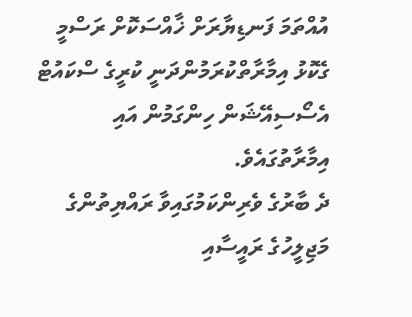އުއްތަމަ ފަނޑިޔާރަށް ޚާއްސަކޮށް ރަސްމީ ގެކޮޅު އިމާރާތްކުރަމުންދަނީ ކުރީގެ ސްކައުޓް އެސޯސިއޭޝަން ހިންގަމުން އައި އިމާރާތުގައެވެ.
ދެ ބާރުގެ ވެރިންކަމުގައިވާ ރައްޔިތުންގެ މަޖިލީހުގެ ރައީސާއި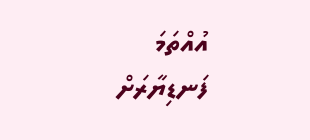އުއްތަމަ ފަނޑިޔާރަށް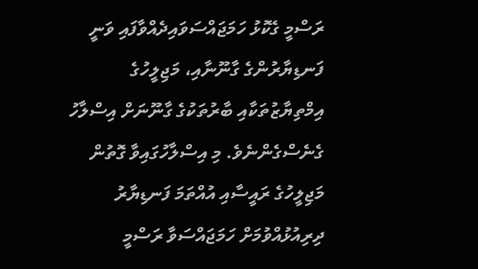ރަސްމީ ގެކޮޅު ހަމަޖައްސަވައިދެއްވާފައި ވަނީ ފަނޑިޔާރުންގެ ގާނޫނާއި، މަޖިލީހުގެ އިމްތިޔާޒުތަކާއި ބާރުތަކުގެ ގާނޫނަށް އިސްލާހު ގެނެސްގެންނެވެ. މި އިސްލާހުގައިވާ ގޮތުން މަޖިލީހުގެ ރައީސާއި އުއްތަމަ ފަނޑިޔާރު ދިރިއުޅުއްވުމަށް ހަމަޖައްސަވާ ރަސްމީ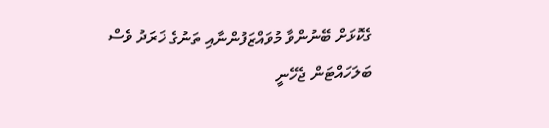ގެކޮޅަށް ބޭނުންވާ މުވައްޒަފުންނާއި ތަނުގެ ޚަރަދު ވެސް ބަލަހައްޓަން ޖެހޭނީ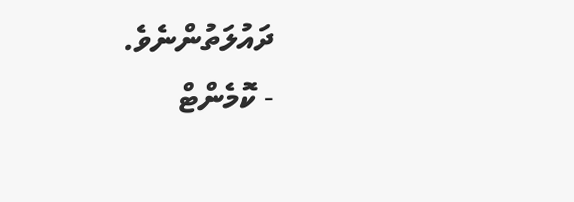ދައުލަތުންނެވެ.
- ކޮމެންޓް